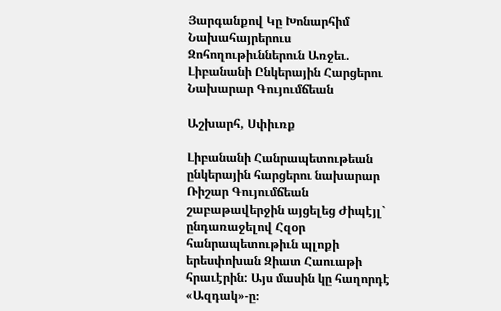Յարգանքով Կը Խոնարհիմ Նախահայրերուս Զոհողութիւններուն Առջեւ. Լիբանանի Ընկերային Հարցերու Նախարար Գույումճեան

Աշխարհ, Սփիւռք

Լիբանանի Հանրապետութեան ընկերային հարցերու նախարար Ռիշար Գույումճեան շաբաթավերջին այցելեց Ժիպէյլ` ընդառաջելով Հզօր հանրապետութիւն պլոքի երեսփոխան Զիատ Հաուաթի հրաւէրին: Այս մասին կը հաղորդէ «Ազդակ»-ը։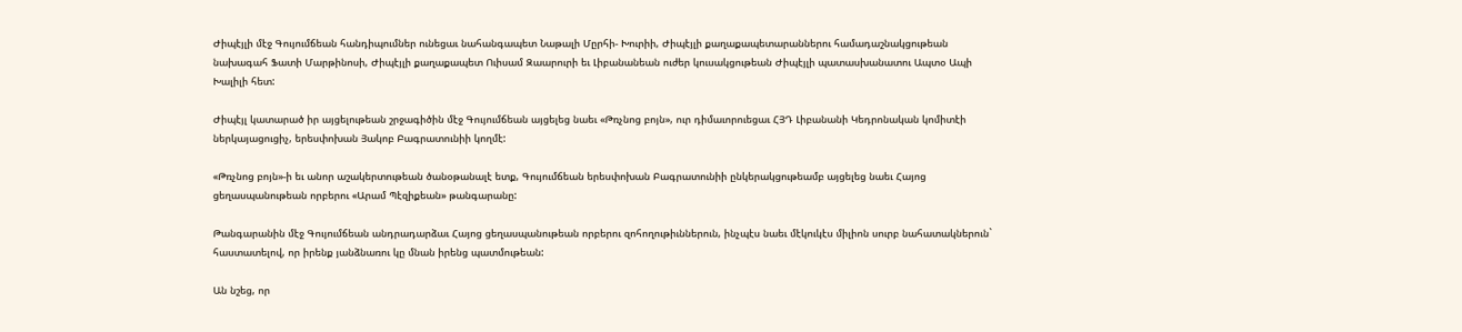Ժիպէյլի մէջ Գույումճեան հանդիպումներ ունեցաւ նահանգապետ Նաթալի Մըրհի- Խուրիի, Ժիպէյլի քաղաքապետարաններու համադաշնակցութեան նախագահ Ֆատի Մարթինոսի, Ժիպէյլի քաղաքապետ Ուիսամ Զաարուրի եւ Լիբանանեան ուժեր կուսակցութեան Ժիպէյլի պատասխանատու Ապտօ Ապի Խալիլի հետ:

Ժիպէյլ կատարած իր այցելութեան շրջագիծին մէջ Գույումճեան այցելեց նաեւ «Թռչնոց բոյն», ուր դիմաւորուեցաւ ՀՅԴ Լիբանանի Կեդրոնական կոմիտէի ներկայացուցիչ, երեսփոխան Յակոբ Բագրատունիի կողմէ:

«Թռչնոց բոյն»-ի եւ անոր աշակերտութեան ծանօթանալէ ետք, Գույումճեան երեսփոխան Բագրատունիի ընկերակցութեամբ այցելեց նաեւ Հայոց ցեղասպանութեան որբերու «Արամ Պէզիքեան» թանգարանը:

Թանգարանին մէջ Գույումճեան անդրադարձաւ Հայոց ցեղասպանութեան որբերու զոհողութիւններուն, ինչպէս նաեւ մէկուկէս միլիոն սուրբ նահատակներուն` հաստատելով, որ իրենք յանձնառու կը մնան իրենց պատմութեան:

Ան նշեց, որ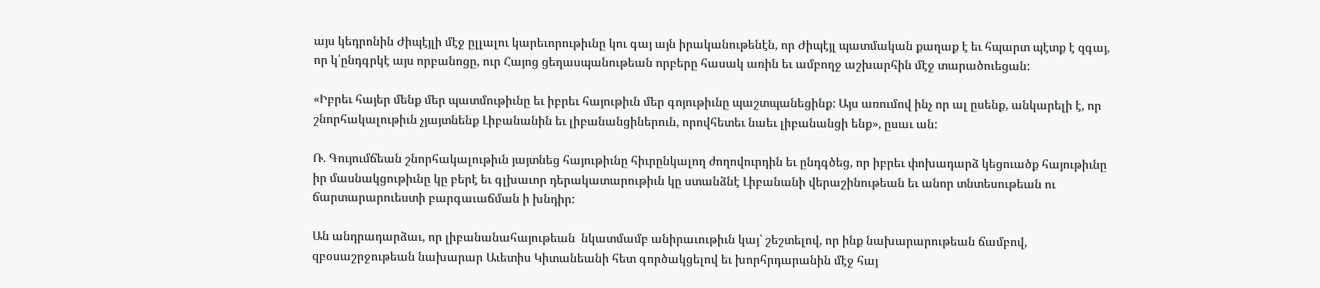այս կեդրոնին Ժիպէյլի մէջ ըլլալու կարեւորութիւնը կու գայ այն իրականութենէն, որ Ժիպէյլ պատմական քաղաք է եւ հպարտ պէտք է զգայ, որ կ՛ընդգրկէ այս որբանոցը, ուր Հայոց ցեղասպանութեան որբերը հասակ առին եւ ամբողջ աշխարհին մէջ տարածուեցան:

«Իբրեւ հայեր մենք մեր պատմութիւնը եւ իբրեւ հայութիւն մեր գոյութիւնը պաշտպանեցինք: Այս առումով ինչ որ ալ ըսենք, անկարելի է, որ շնորհակալութիւն չյայտնենք Լիբանանին եւ լիբանանցիներուն, որովհետեւ նաեւ լիբանանցի ենք», ըսաւ ան:

Ռ. Գույումճեան շնորհակալութիւն յայտնեց հայութիւնը հիւրընկալող ժողովուրդին եւ ընդգծեց, որ իբրեւ փոխադարձ կեցուածք հայութիւնը իր մասնակցութիւնը կը բերէ եւ գլխաւոր դերակատարութիւն կը ստանձնէ Լիբանանի վերաշինութեան եւ անոր տնտեսութեան ու ճարտարարուեստի բարգաւաճման ի խնդիր:

Ան անդրադարձաւ, որ լիբանանահայութեան  նկատմամբ անիրաւութիւն կայ` շեշտելով, որ ինք նախարարութեան ճամբով, զբօսաշրջութեան նախարար Աւետիս Կիտանեանի հետ գործակցելով եւ խորհրդարանին մէջ հայ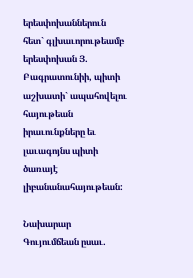երեսփոխաններուն հետ` գլխաւորութեամբ երեսփոխան Յ. Բագրատունիի, պիտի աշխատի` ապահովելու հայութեան իրաւունքները եւ լաւագոյնս պիտի ծառայէ լիբանանահայութեան:

Նախարար Գույումճեան ըսաւ.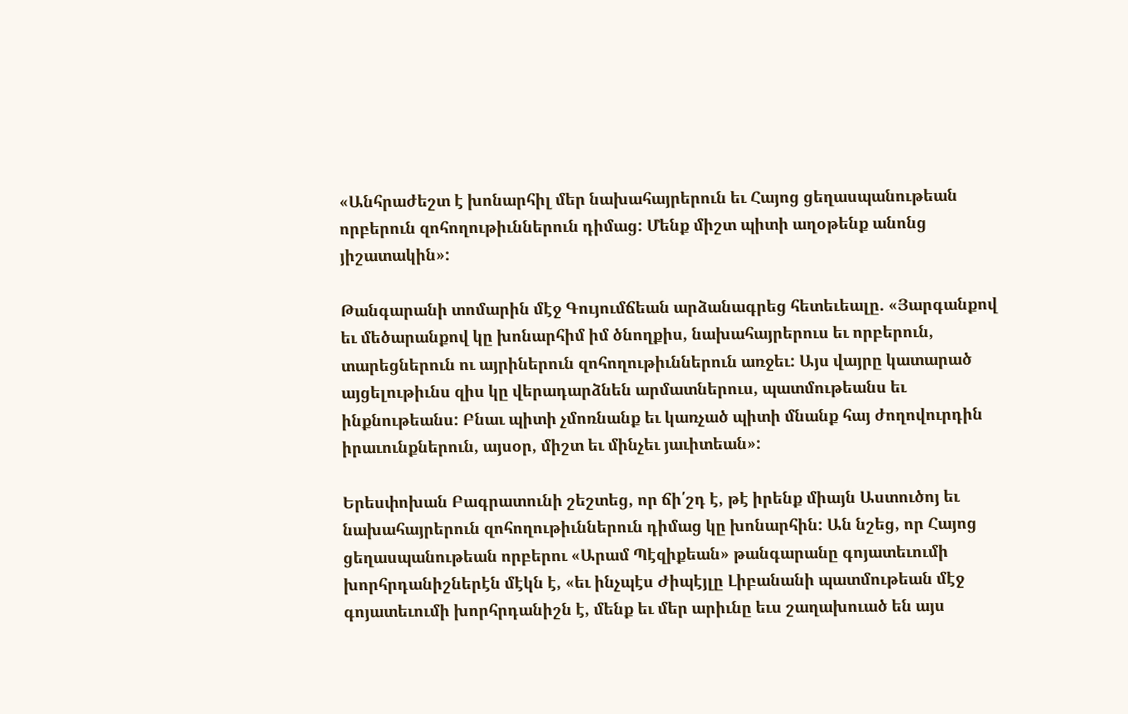«Անհրաժեշտ է խոնարհիլ մեր նախահայրերուն եւ Հայոց ցեղասպանութեան որբերուն զոհողութիւններուն դիմաց: Մենք միշտ պիտի աղօթենք անոնց յիշատակին»:

Թանգարանի տոմարին մէջ Գույումճեան արձանագրեց հետեւեալը. «Յարգանքով եւ մեծարանքով կը խոնարհիմ իմ ծնողքիս, նախահայրերուս եւ որբերուն, տարեցներուն ու այրիներուն զոհողութիւններուն առջեւ: Այս վայրը կատարած այցելութիւնս զիս կը վերադարձնեն արմատներուս, պատմութեանս եւ ինքնութեանս: Բնաւ պիտի չմոռնանք եւ կառչած պիտի մնանք հայ ժողովուրդին իրաւունքներուն, այսօր, միշտ եւ մինչեւ յաւիտեան»:

Երեսփոխան Բագրատունի շեշտեց, որ ճի՛շդ է, թէ իրենք միայն Աստուծոյ եւ նախահայրերուն զոհողութիւններուն դիմաց կը խոնարհին: Ան նշեց, որ Հայոց ցեղասպանութեան որբերու «Արամ Պէզիքեան» թանգարանը գոյատեւումի խորհրդանիշներէն մէկն է, «եւ ինչպէս Ժիպէյլը Լիբանանի պատմութեան մէջ գոյատեւումի խորհրդանիշն է, մենք եւ մեր արիւնը եւս շաղախուած են այս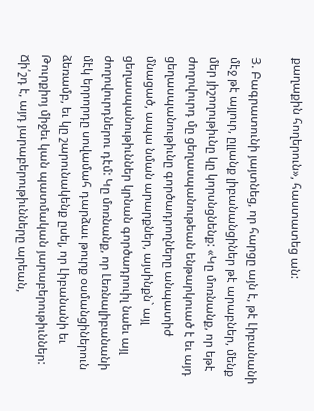քաղաքին հողերուն», հաստատեց ան:

Յ. Բագրատունի յայտնեց, որ հարցը այն է, թէ Լիբանանի մէջ թէ այլուր, ըլլանք լիբանանցիներ թէ արաբներ, մենք մեր յիշողութիւնը կը կորսնցնենք: «Կը մոռնանք, որ եթէ ժողովուրդ մը ցեղասպանութեան ենթարկուած է եւ այդ ցեղասպանութիւնը գործադրողները անպատիժ մնացած, ապա նման արարքներ, այսինքն` այլ ցեղասպանութիւններ կրնան գործադրուիլ նաեւ այլ ժողովուրդներու դէմ: Կը մոռնանք, որ Լեռնալիբանանի մէկ երրորդը սովամահ դարձաւ թուրք օսմանցիներուն ձեռամբ, եւ կը շարունակենք ըսել, որ Լիբանանի եւ Թուրքիոյ միջեւ կան պատմական յարաբերութիւններ: Ճի՛շդ է, այդ յարաբերութիւնները արեան,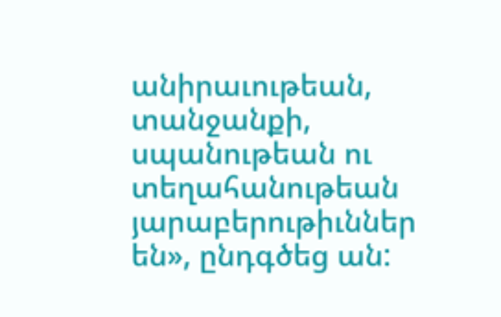անիրաւութեան, տանջանքի, սպանութեան ու տեղահանութեան յարաբերութիւններ են», ընդգծեց ան: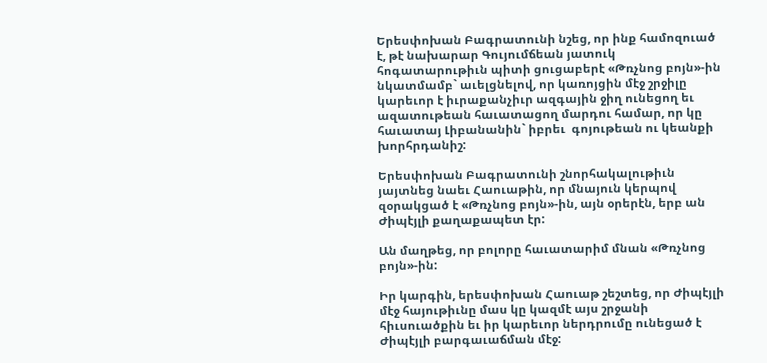Երեսփոխան Բագրատունի նշեց, որ ինք համոզուած է, թէ նախարար Գույումճեան յատուկ հոգատարութիւն պիտի ցուցաբերէ «Թռչնոց բոյն»-ին նկատմամբ` աւելցնելով, որ կառոյցին մէջ շրջիլը կարեւոր է իւրաքանչիւր ազգային ջիղ ունեցող եւ ազատութեան հաւատացող մարդու համար, որ կը հաւատայ Լիբանանին` իբրեւ  գոյութեան ու կեանքի խորհրդանիշ:

Երեսփոխան Բագրատունի շնորհակալութիւն յայտնեց նաեւ Հաուաթին, որ մնայուն կերպով զօրակցած է «Թռչնոց բոյն»-ին, այն օրերէն, երբ ան Ժիպէյլի քաղաքապետ էր:

Ան մաղթեց, որ բոլորը հաւատարիմ մնան «Թռչնոց բոյն»-ին:

Իր կարգին, երեսփոխան Հաուաթ շեշտեց, որ Ժիպէյլի մէջ հայութիւնը մաս կը կազմէ այս շրջանի հիւսուածքին եւ իր կարեւոր ներդրումը ունեցած է Ժիպէյլի բարգաւաճման մէջ: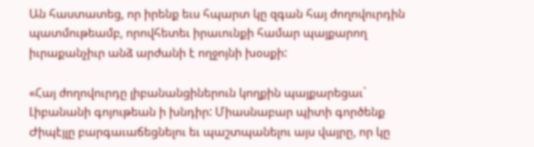Ան հաստատեց, որ իրենք եւս հպարտ կը զգան հայ ժողովուրդին պատմութեամբ, որովհետեւ իրաւունքի համար պայքարող իւրաքանչիւր անձ արժանի է ողջոյնի խօսքի:

«Հայ ժողովուրդը լիբանանցիներուն կողքին պայքարեցաւ` Լիբանանի գոյութեան ի խնդիր: Միասնաբար պիտի գործենք Ժիպէյլը բարգաւաճեցնելու եւ պաշտպանելու այս վայրը, որ կը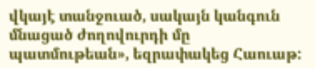վկայէ տանջուած, սակայն կանգուն մնացած ժողովուրդի մը պատմութեան», եզրափակեց Հաուաթ: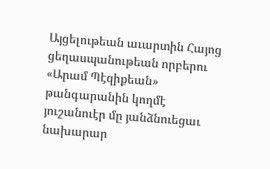Այցելութեան աւարտին Հայոց ցեղասպանութեան որբերու «Արամ Պէզիքեան» թանգարանին կողմէ յուշանուէր մը յանձնուեցաւ նախարար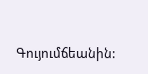Գույումճեանին: